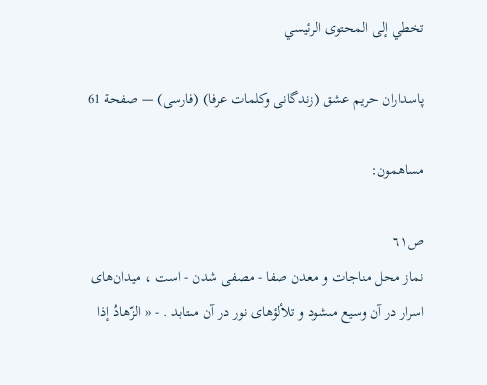تخطي إلى المحتوى الرئيسي

پاسداران حريم عشق (زندگانى وكلمات عرفا) (فارسى) — صفحة 61

مساهمون:

ص٦١
نماز محل مناجات و معدن صفا - مصفى شدن - است ، ميدان‌هاى اسرار در آن وسيع مىشود و تلألؤهاى نور در آن مىتابد . - « الزّهادُ إذا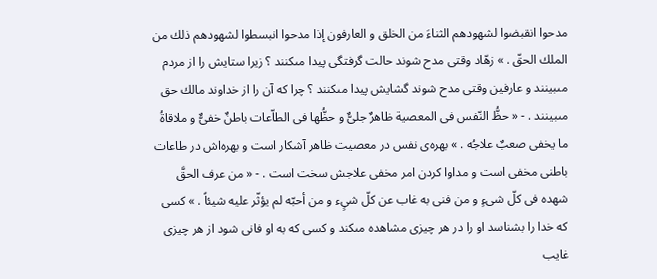مدحوا انقبضوا لشهودهم الثناءَ من الخلق و العارفون إذا مدحوا انبسطوا لشهودهم ذلك من الملك الحقّ . » زهّاد وقتى مدح شوند حالت گرفتگى پيدا مىكنند ؟ زيرا ستايش را از مردم مىبينند و عارفين وقتى مدح شوند گشايش پيدا مىكنند ؟ چرا كه آن را از خداوند مالك حق مىبينند . - « حظُّ النّفس فى المعصية ظاهرٌ جلىٌّ و حظُّها فى الطاّعات باطنٌ خفىٌّ و ملاقاةُ ما يخفى صعبٌ علاجُه . » بهره‌ى نفس در معصيت ظاهر آشكار است و بهره‌اش در طاعات باطنى مخفى است و مداوا كردن امر مخفى علاجش سخت است . - « من عرف الحقَّ شهده فى كلّ شىءٍ و من فنى به غاب عن كلّ شىٍء و من أحبّه لم يؤثّر عليه شيئاً . » كسى كه خدا را بشناسد او را در هر چيزى مشاهده مىكند و كسى كه به او فانى شود از هر چيزى غايب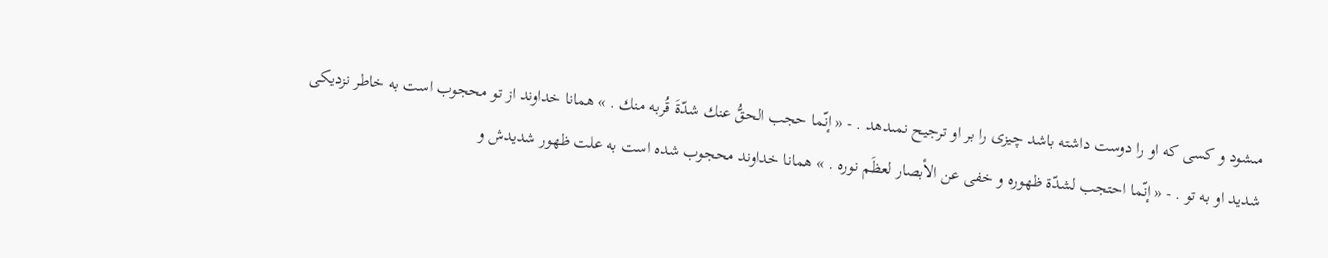مىشود و كسى كه او را دوست داشته باشد چيزى را بر او ترجيح نمىدهد . - « إنّما حجب الحقُّ عنك شدّةَ قُربه منك . » همانا خداوند از تو محجوب است به خاطر نزديكى شديد او به تو . - « إنّما احتجب لشدّة ظهوره و خفى عن الأبصار لعظَم نوره . » همانا خداوند محجوب شده است به علت ظهور شديدش و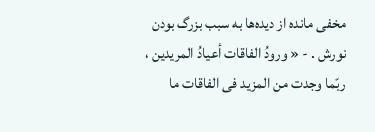مخفى مانده از ديده‌ها به سبب بزرگ بودن نورش . - « ورودُ الفاقات أعيادُ المريدين ، ربّما وجدت من المزيد فى الفاقات ما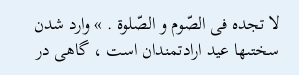لا تجده فى الصّوم و الصّلوة . » وارد شدن سختىها عيد ارادتمندان است ، گاهى در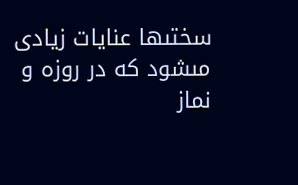سختىها عنايات زيادى مىشود كه در روزه و نماز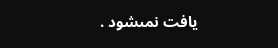يافت نمىشود .